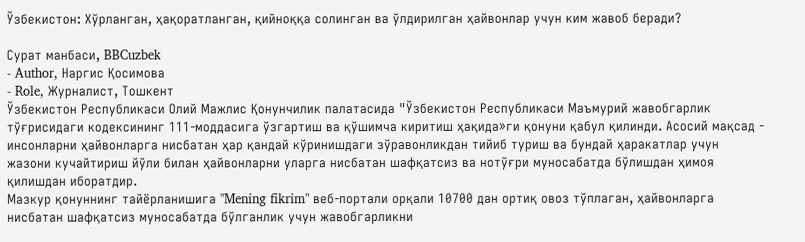Ўзбекистон: Хўрланган, ҳақоратланган, қийноққа солинган ва ўлдирилган ҳайвонлар учун ким жавоб беради?

Сурат манбаси, BBCuzbek
- Author, Наргис Қосимова
- Role, Журналист, Тошкент
Ўзбекистон Республикаси Олий Мажлис Қонунчилик палатасида "Ўзбекистон Республикаси Маъмурий жавобгарлик тўғрисидаги кодексининг 111-моддасига ўзгартиш ва қўшимча киритиш ҳақида»ги қонуни қабул қилинди. Асосий мақсад - инсонларни ҳайвонларга нисбатан ҳар қандай кўринишдаги зўравонликдан тийиб туриш ва бундай ҳаракатлар учун жазони кучайтириш йўли билан ҳайвонларни уларга нисбатан шафқатсиз ва нотўғри муносабатда бўлишдан ҳимоя қилишдан иборатдир.
Мазкур қонуннинг тайёрланишига "Mening fikrim" веб-портали орқали 10700 дан ортиқ овоз тўплаган, ҳайвонларга нисбатан шафқатсиз муносабатда бўлганлик учун жавобгарликни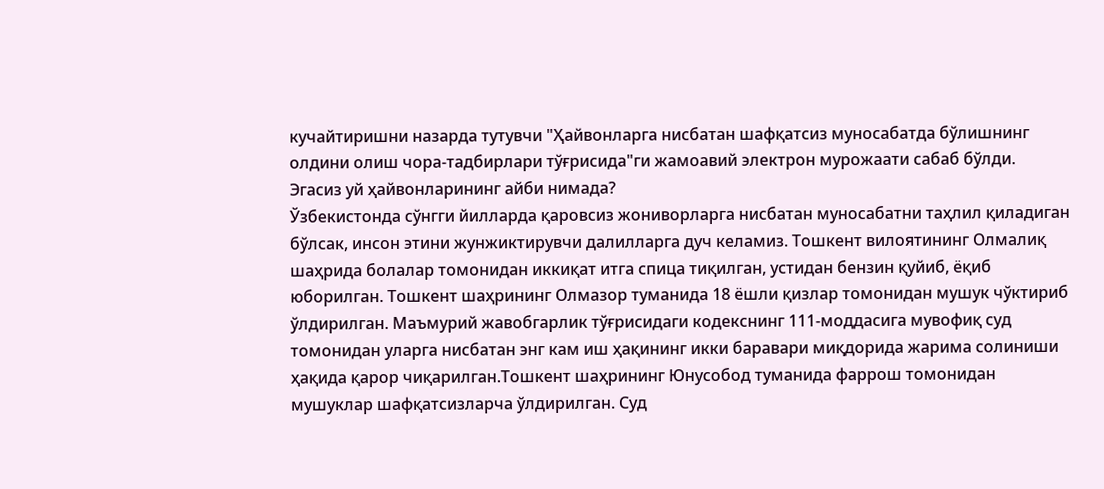кучайтиришни назарда тутувчи "Ҳайвонларга нисбатан шафқатсиз муносабатда бўлишнинг олдини олиш чора-тадбирлари тўғрисида"ги жамоавий электрон мурожаати сабаб бўлди.
Эгасиз уй ҳайвонларининг айби нимада?
Ўзбекистонда сўнгги йилларда қаровсиз жониворларга нисбатан муносабатни таҳлил қиладиган бўлсак, инсон этини жунжиктирувчи далилларга дуч келамиз. Тошкент вилоятининг Олмалиқ шаҳрида болалар томонидан иккиқат итга спица тиқилган, устидан бензин қуйиб, ёқиб юборилган. Тошкент шаҳрининг Олмазор туманида 18 ёшли қизлар томонидан мушук чўктириб ўлдирилган. Маъмурий жавобгарлик тўғрисидаги кодекснинг 111-моддасига мувофиқ суд томонидан уларга нисбатан энг кам иш ҳақининг икки баравари миқдорида жарима солиниши ҳақида қарор чиқарилган.Тошкент шаҳрининг Юнусобод туманида фаррош томонидан мушуклар шафқатсизларча ўлдирилган. Суд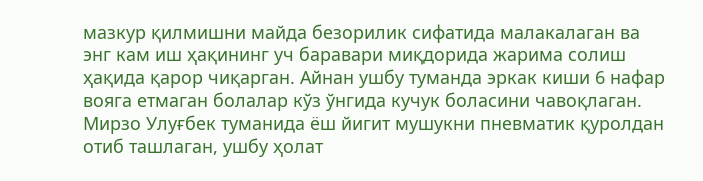мазкур қилмишни майда безорилик сифатида малакалаган ва энг кам иш ҳақининг уч баравари миқдорида жарима солиш ҳақида қарор чиқарган. Айнан ушбу туманда эркак киши 6 нафар вояга етмаган болалар кўз ўнгида кучук боласини чавоқлаган. Мирзо Улуғбек туманида ёш йигит мушукни пневматик қуролдан отиб ташлаган, ушбу ҳолат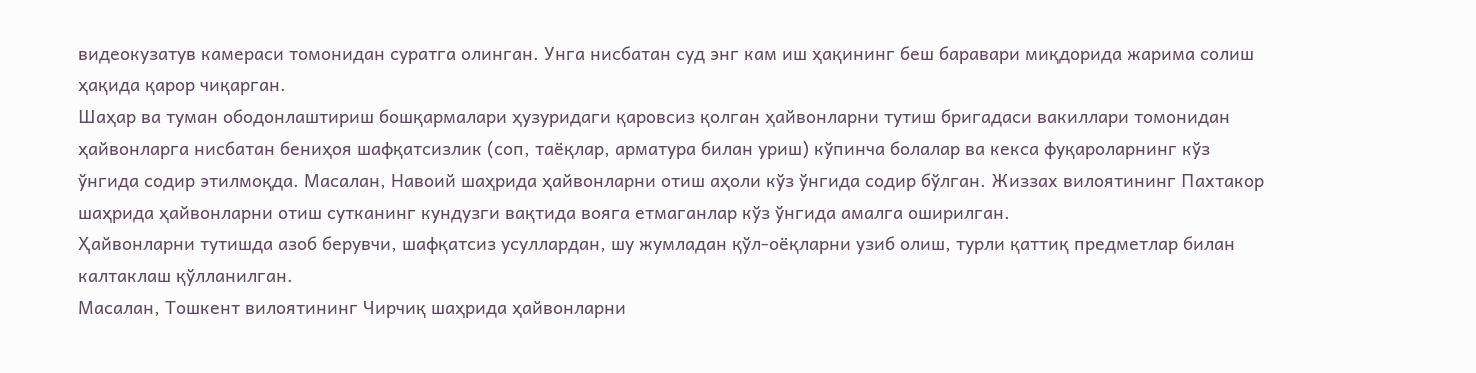видеокузатув камераси томонидан суратга олинган. Унга нисбатан суд энг кам иш ҳақининг беш баравари миқдорида жарима солиш ҳақида қарор чиқарган.
Шаҳар ва туман ободонлаштириш бошқармалари ҳузуридаги қаровсиз қолган ҳайвонларни тутиш бригадаси вакиллари томонидан ҳайвонларга нисбатан бениҳоя шафқатсизлик (соп, таёқлар, арматура билан уриш) кўпинча болалар ва кекса фуқароларнинг кўз ўнгида содир этилмоқда. Масалан, Навоий шаҳрида ҳайвонларни отиш аҳоли кўз ўнгида содир бўлган. Жиззах вилоятининг Пахтакор шаҳрида ҳайвонларни отиш сутканинг кундузги вақтида вояга етмаганлар кўз ўнгида амалга оширилган.
Ҳайвонларни тутишда азоб берувчи, шафқатсиз усуллардан, шу жумладан қўл-оёқларни узиб олиш, турли қаттиқ предметлар билан калтаклаш қўлланилган.
Масалан, Тошкент вилоятининг Чирчиқ шаҳрида ҳайвонларни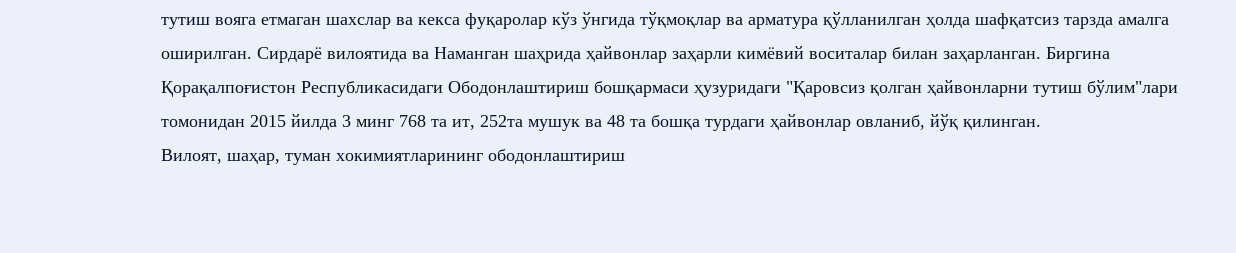тутиш вояга етмаган шахслар ва кекса фуқаролар кўз ўнгида тўқмоқлар ва арматура қўлланилган ҳолда шафқатсиз тарзда амалга оширилган. Сирдарё вилоятида ва Наманган шаҳрида ҳайвонлар заҳарли кимёвий воситалар билан заҳарланган. Биргина Қорақалпоғистон Республикасидаги Ободонлаштириш бошқармаси ҳузуридаги "Қаровсиз қолган ҳайвонларни тутиш бўлим"лари томонидан 2015 йилда 3 минг 768 та ит, 252та мушук ва 48 та бошқа турдаги ҳайвонлар овланиб, йўқ қилинган.
Вилоят, шаҳар, туман хокимиятларининг ободонлаштириш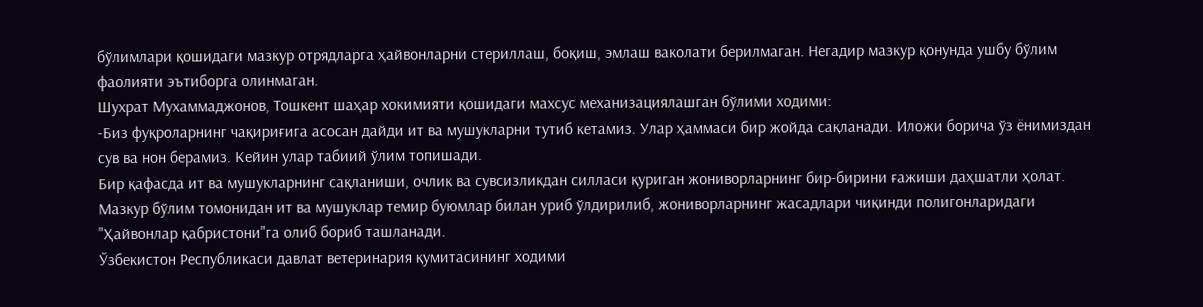бўлимлари қошидаги мазкур отрядларга ҳайвонларни стериллаш, боқиш, эмлаш ваколати берилмаган. Негадир мазкур қонунда ушбу бўлим фаолияти эътиборга олинмаган.
Шухрат Мухаммаджонов, Тошкент шаҳар хокимияти қошидаги махсус механизациялашган бўлими ходими:
-Биз фуқроларнинг чақириғига асосан дайди ит ва мушукларни тутиб кетамиз. Улар ҳаммаси бир жойда сақланади. Иложи борича ўз ёнимиздан сув ва нон берамиз. Кейин улар табиий ўлим топишади.
Бир қафасда ит ва мушукларнинг сақланиши, очлик ва сувсизликдан силласи қуриган жониворларнинг бир-бирини ғажиши даҳшатли ҳолат. Мазкур бўлим томонидан ит ва мушуклар темир буюмлар билан уриб ўлдирилиб, жониворларнинг жасадлари чиқинди полигонларидаги "Ҳайвонлар қабристони"га олиб бориб ташланади.
Ўзбекистон Республикаси давлат ветеринария қумитасининг ходими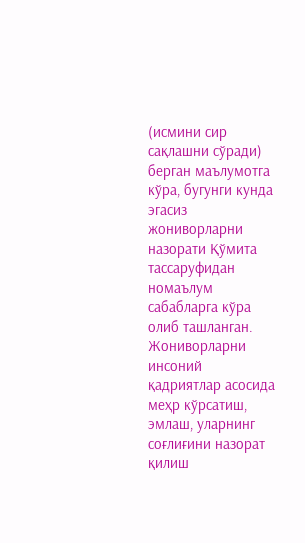(исмини сир сақлашни сўради) берган маълумотга кўра, бугунги кунда эгасиз жониворларни назорати Қўмита тассаруфидан номаълум сабабларга кўра олиб ташланган. Жониворларни инсоний қадриятлар асосида меҳр кўрсатиш, эмлаш, уларнинг соғлиғини назорат қилиш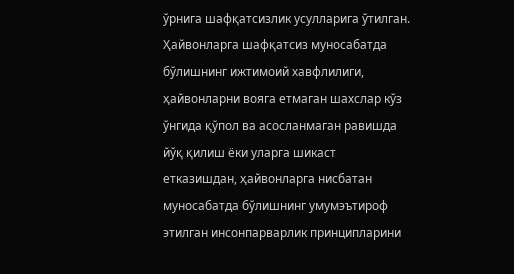ўрнига шафқатсизлик усулларига ўтилган.
Ҳайвонларга шафқатсиз муносабатда бўлишнинг ижтимоий хавфлилиги, ҳайвонларни вояга етмаган шахслар кўз ўнгида қўпол ва асосланмаган равишда йўқ қилиш ёки уларга шикаст етказишдан, ҳайвонларга нисбатан муносабатда бўлишнинг умумэътироф этилган инсонпарварлик принципларини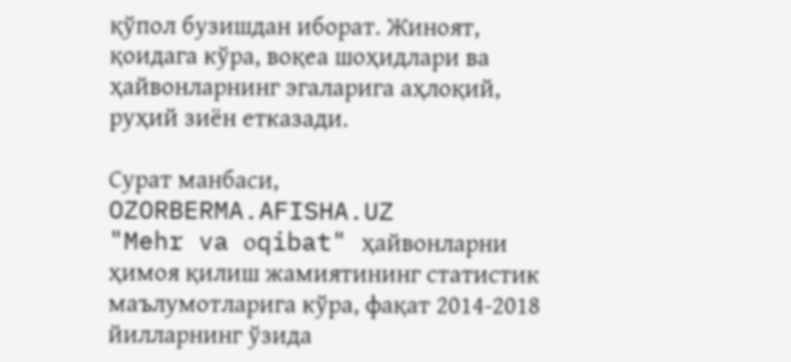қўпол бузишдан иборат. Жиноят, қоидага кўра, воқеа шоҳидлари ва ҳайвонларнинг эгаларига аҳлоқий, руҳий зиён етказади.

Сурат манбаси, OZORBERMA.AFISHA.UZ
"Mehr va оqibat" ҳайвонларни ҳимоя қилиш жамиятининг статистик маълумотларига кўра, фақат 2014-2018 йилларнинг ўзида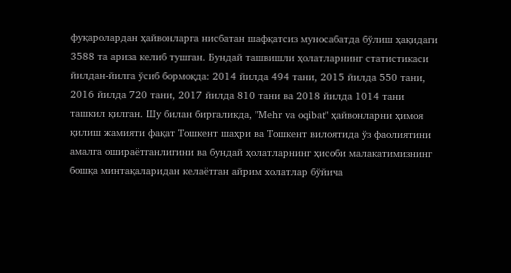фуқаролардан ҳайвонларга нисбатан шафқатсиз муносабатда бўлиш ҳақидаги 3588 та ариза келиб тушган. Бундай ташвишли ҳолатларнинг статистикаси йилдан-йилга ўсиб бормоқда: 2014 йилда 494 тани, 2015 йилда 550 тани, 2016 йилда 720 тани, 2017 йилда 810 тани ва 2018 йилда 1014 тани ташкил қилган. Шу билан биргаликда, "Mehr va оqibat" ҳайвонларни ҳимоя қилиш жамияти фақат Тошкент шаҳри ва Тошкент вилоятида ўз фаолиятини амалга ошираётганлигини ва бундай ҳолатларнинг ҳисоби малакатимизнинг бошқа минтақаларидан келаётган айрим холатлар бўйича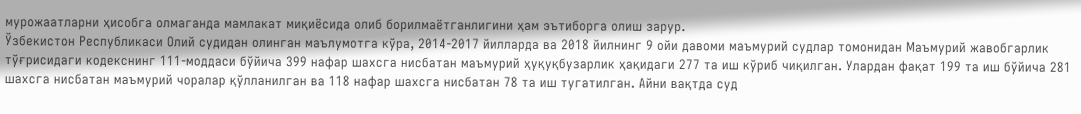мурожаатларни ҳисобга олмаганда мамлакат миқиёсида олиб борилмаётганлигини ҳам эътиборга олиш зарур.
Ўзбекистон Республикаси Олий судидан олинган маълумотга кўра, 2014-2017 йилларда ва 2018 йилнинг 9 ойи давоми маъмурий судлар томонидан Маъмурий жавобгарлик тўғрисидаги кодекснинг 111-моддаси бўйича 399 нафар шахсга нисбатан маъмурий ҳуқуқбузарлик ҳақидаги 277 та иш кўриб чиқилган. Улардан фақат 199 та иш бўйича 281 шахсга нисбатан маъмурий чоралар қўлланилган ва 118 нафар шахсга нисбатан 78 та иш тугатилган. Айни вақтда суд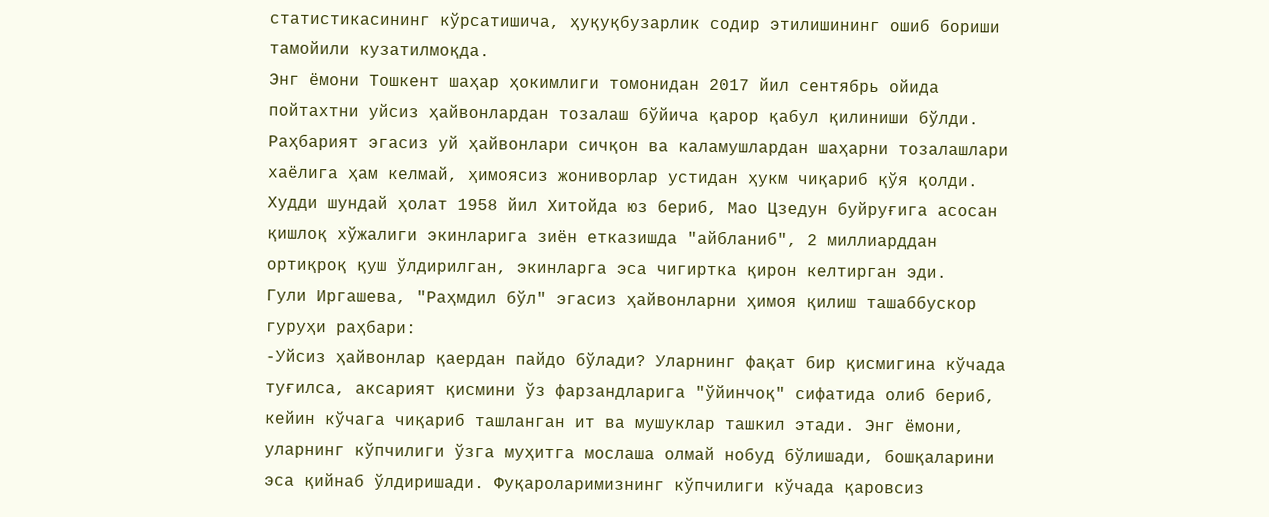статистикасининг кўрсатишича, ҳуқуқбузарлик содир этилишининг ошиб бориши тамойили кузатилмоқда.
Энг ёмони Тошкент шаҳар ҳокимлиги томонидан 2017 йил сентябрь ойида пойтахтни уйсиз ҳайвонлардан тозалаш бўйича қарор қабул қилиниши бўлди. Раҳбарият эгасиз уй ҳайвонлари сичқон ва каламушлардан шаҳарни тозалашлари хаёлига ҳам келмай, ҳимоясиз жониворлар устидан ҳукм чиқариб қўя қолди. Худди шундай ҳолат 1958 йил Хитойда юз бериб, Мао Цзедун буйруғига асосан қишлоқ хўжалиги экинларига зиён етказишда "айбланиб", 2 миллиарддан ортиқроқ қуш ўлдирилган, экинларга эса чигиртка қирон келтирган эди.
Гули Иргашева, "Раҳмдил бўл" эгасиз ҳайвонларни ҳимоя қилиш ташаббускор гуруҳи раҳбари:
-Уйсиз ҳайвонлар қаердан пайдо бўлади? Уларнинг фақат бир қисмигина кўчада туғилса, аксарият қисмини ўз фарзандларига "ўйинчоқ" сифатида олиб бериб, кейин кўчага чиқариб ташланган ит ва мушуклар ташкил этади. Энг ёмони, уларнинг кўпчилиги ўзга муҳитга мослаша олмай нобуд бўлишади, бошқаларини эса қийнаб ўлдиришади. Фуқароларимизнинг кўпчилиги кўчада қаровсиз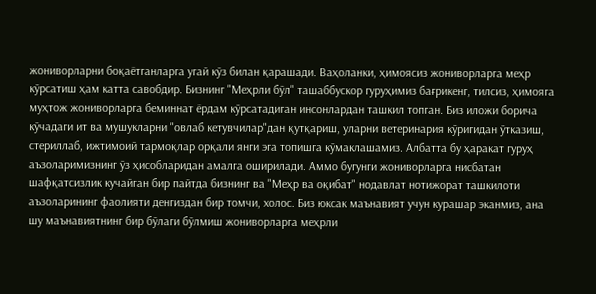жониворларни боқаётганларга угай кўз билан қарашади. Ваҳоланки, ҳимоясиз жониворларга меҳр кўрсатиш ҳам катта савобдир. Бизнинг "Меҳрли бўл" ташаббускор гуруҳимиз бағрикенг, тилсиз, ҳимояга муҳтож жониворларга беминнат ёрдам кўрсатадиган инсонлардан ташкил топган. Биз иложи борича кўчадаги ит ва мушукларни "овлаб кетувчилар"дан қутқариш, уларни ветеринария кўригидан ўтказиш, стериллаб, ижтимоий тармоқлар орқали янги эга топишга кўмаклашамиз. Албатта бу ҳаракат гуруҳ аъзоларимизнинг ўз ҳисобларидан амалга оширилади. Аммо бугунги жониворларга нисбатан шафқатсизлик кучайган бир пайтда бизнинг ва "Меҳр ва оқибат" нодавлат нотижорат ташкилоти аъзоларининг фаолияти денгиздан бир томчи, холос. Биз юксак маънавият учун курашар эканмиз, ана шу маънавиятнинг бир бўлаги бўлмиш жониворларга меҳрли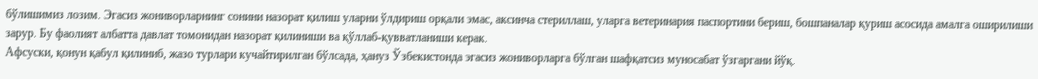бўлишимиз лозим. Эгасиз жониворларнинг сонини назорат қилиш уларни ўлдириш орқали эмас, аксинча стериллаш, уларга ветеринария паспортини бериш, бошпаналар қуриш асосида амалга оширилиши зарур. Бу фаолият албатта давлат томонидан назорат қилиниши ва қўллаб-қувватланиши керак.
Афсуски, қонун қабул қилиниб, жазо турлари кучайтирилган бўлсада, ҳануз Ўзбекистонда эгасиз жониворларга бўлган шафқатсиз муносабат ўзгаргани йўқ.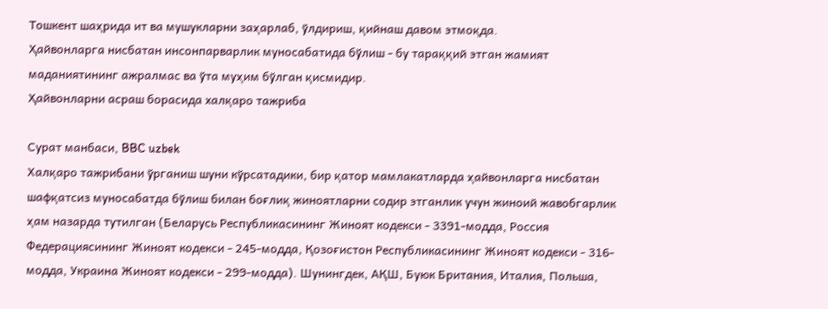Тошкент шаҳрида ит ва мушукларни заҳарлаб, ўлдириш, қийнаш давом этмоқда.
Ҳайвонларга нисбатан инсонпарварлик муносабатида бўлиш - бу тараққий этган жамият маданиятининг ажралмас ва ўта муҳим бўлган қисмидир.
Ҳайвонларни асраш борасида халқаро тажриба

Сурат манбаси, BBC uzbek
Халқаро тажрибани ўрганиш шуни кўрсатадики, бир қатор мамлакатларда ҳайвонларга нисбатан шафқатсиз муносабатда бўлиш билан боғлиқ жиноятларни содир этганлик учун жиноий жавобгарлик ҳам назарда тутилган (Беларусь Республикасининг Жиноят кодекси - 3391-модда, Россия Федерациясининг Жиноят кодекси - 245-модда, Қозоғистон Республикасининг Жиноят кодекси - 316-модда, Украина Жиноят кодекси - 299-модда). Шунингдек, АҚШ, Буюк Британия, Италия, Польша,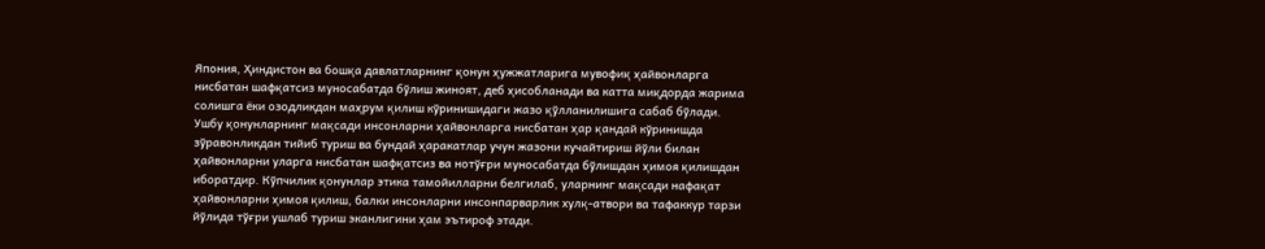Япония, Ҳиндистон ва бошқа давлатларнинг қонун ҳужжатларига мувофиқ ҳайвонларга нисбатан шафқатсиз муносабатда бўлиш жиноят, деб ҳисобланади ва катта миқдорда жарима солишга ёки озодликдан маҳрум қилиш кўринишидаги жазо қўлланилишига сабаб бўлади. Ушбу қонунларнинг мақсади инсонларни ҳайвонларга нисбатан ҳар қандай кўринишда зўравонликдан тийиб туриш ва бундай ҳаракатлар учун жазони кучайтириш йўли билан ҳайвонларни уларга нисбатан шафқатсиз ва нотўғри муносабатда бўлишдан ҳимоя қилишдан иборатдир. Кўпчилик қонунлар этика тамойилларни белгилаб, уларнинг мақсади нафақат ҳайвонларни ҳимоя қилиш, балки инсонларни инсонпарварлик хулқ-атвори ва тафаккур тарзи йўлида тўғри ушлаб туриш эканлигини ҳам эътироф этади.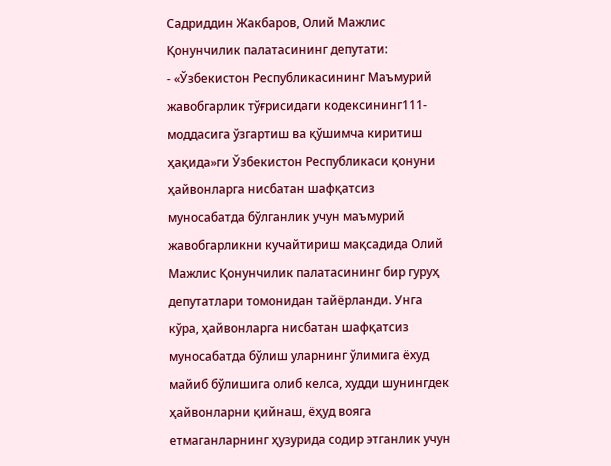Садриддин Жакбаров, Олий Мажлис Қонунчилик палатасининг депутати:
- «Ўзбекистон Республикасининг Маъмурий жавобгарлик тўғрисидаги кодексининг111-моддасига ўзгартиш ва қўшимча киритиш ҳақида»ги Ўзбекистон Республикаси қонуни ҳайвонларга нисбатан шафқатсиз муносабатда бўлганлик учун маъмурий жавобгарликни кучайтириш мақсадида Олий Мажлис Қонунчилик палатасининг бир гуруҳ депутатлари томонидан тайёрланди. Унга кўра, ҳайвонларга нисбатан шафқатсиз муносабатда бўлиш уларнинг ўлимига ёхуд майиб бўлишига олиб келса, худди шунингдек ҳайвонларни қийнаш, ёҳуд вояга етмаганларнинг ҳузурида содир этганлик учун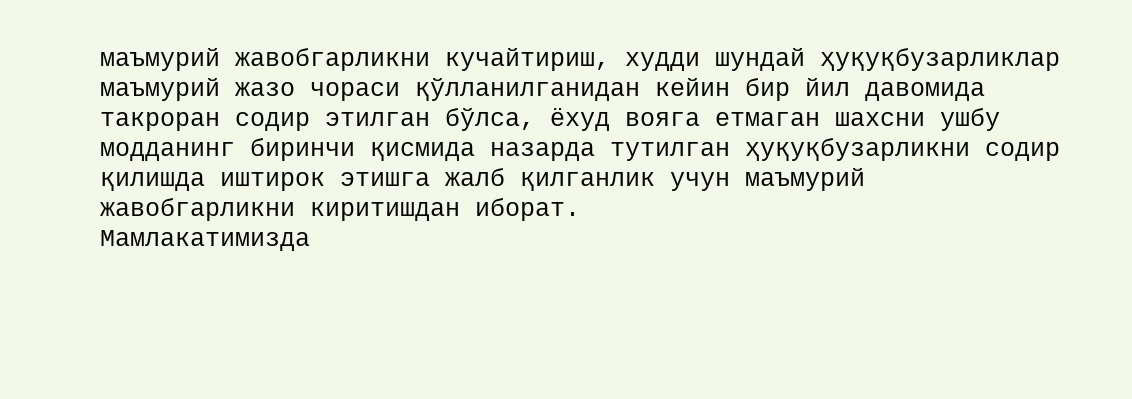маъмурий жавобгарликни кучайтириш, худди шундай ҳуқуқбузарликлар маъмурий жазо чораси қўлланилганидан кейин бир йил давомида такроран содир этилган бўлса, ёхуд вояга етмаган шахсни ушбу модданинг биринчи қисмида назарда тутилган ҳуқуқбузарликни содир қилишда иштирок этишга жалб қилганлик учун маъмурий жавобгарликни киритишдан иборат.
Мамлакатимизда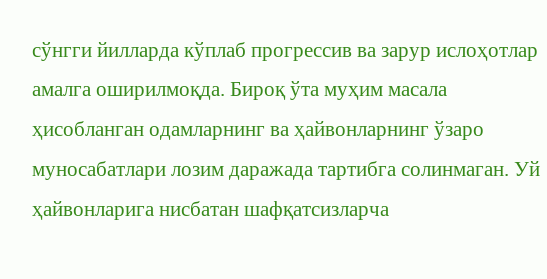сўнгги йилларда кўплаб прогрессив ва зарур ислоҳотлар амалга оширилмоқда. Бироқ ўта муҳим масала ҳисобланган одамларнинг ва ҳайвонларнинг ўзаро муносабатлари лозим даражада тартибга солинмаган. Уй ҳайвонларига нисбатан шафқатсизларча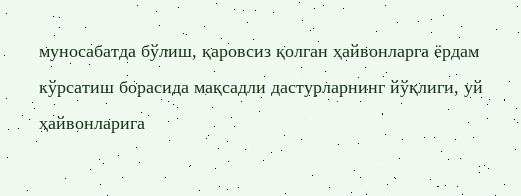муносабатда бўлиш, қаровсиз қолган ҳайвонларга ёрдам кўрсатиш борасида мақсадли дастурларнинг йўқлиги, уй ҳайвонларига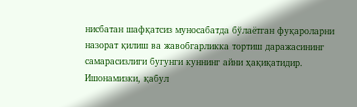нисбатан шафқатсиз муносабатда бўлаётган фуқароларни назорат қилиш ва жавобгарликка тортиш даражасининг самарасизлиги бугунги куннинг айни ҳақиқатидир. Ишонамизки, қабул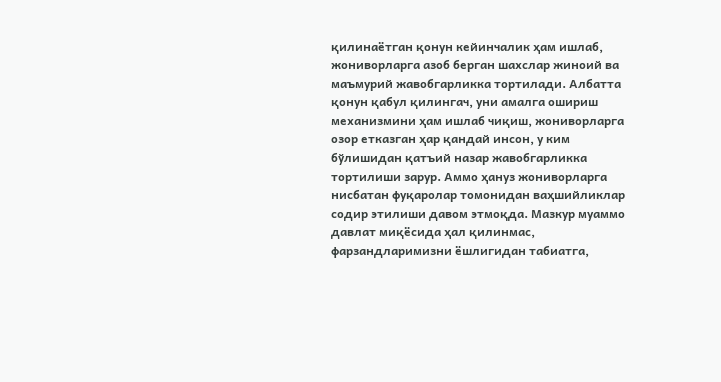қилинаётган қонун кейинчалик ҳам ишлаб, жониворларга азоб берган шахслар жиноий ва маъмурий жавобгарликка тортилади. Албатта қонун қабул қилингач, уни амалга ошириш механизмини ҳам ишлаб чиқиш, жониворларга озор етказган ҳар қандай инсон, у ким бўлишидан қатъий назар жавобгарликка тортилиши зарур. Аммо ҳануз жониворларга нисбатан фуқаролар томонидан ваҳшийликлар содир этилиши давом этмоқда. Мазкур муаммо давлат миқёсида ҳал қилинмас, фарзандларимизни ёшлигидан табиатга,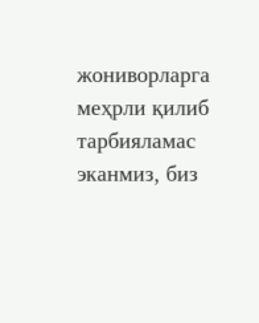жониворларга меҳрли қилиб тарбияламас эканмиз, биз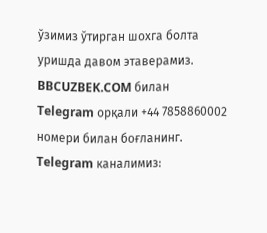ўзимиз ўтирган шохга болта уришда давом этаверамиз.
BBCUZBEK.COM билан Telegram орқали +44 7858860002 номери билан боғланинг.
Telegram каналимиз: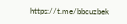https://t.me/bbcuzbek